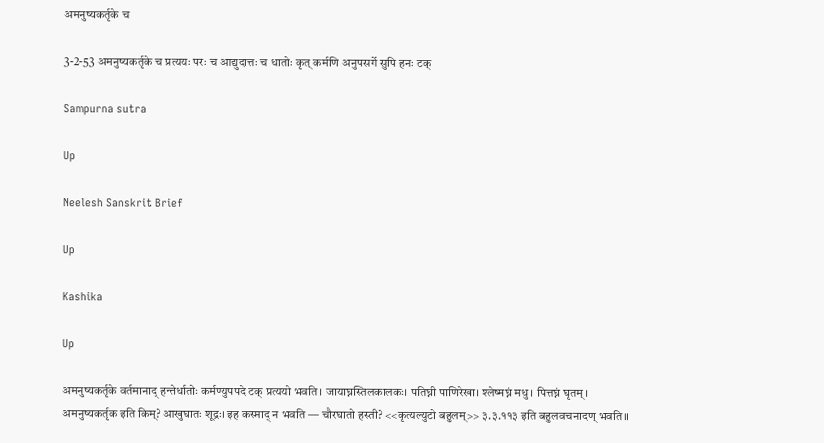अमनुष्यकर्तृके च

3-2-53 अमनुष्यकर्तृके च प्रत्ययः परः च आद्युदात्तः च धातोः कृत् कर्मणि अनुपसर्गे सुपि हनः टक्

Sampurna sutra

Up

Neelesh Sanskrit Brief

Up

Kashika

Up

अमनुष्यकर्तृके वर्तमानाद् हन्तेर्धातोः कर्मण्युपपदे टक् प्रत्ययो भवति। जायाघ्नस्तिलकालकः। पतिघ्नी पाणिरेखा। श्लेष्मघ्नं मधु। पित्तघ्नं घृतम्। अमनुष्यकर्तृक इति किम्? आखुघातः शूद्रः। इह कस्माद् न भवति — चौरघातो हस्ती? <<कृत्यल्युटो बहुलम्>> ३.३.११३ इति बहुलवचनादण् भवति॥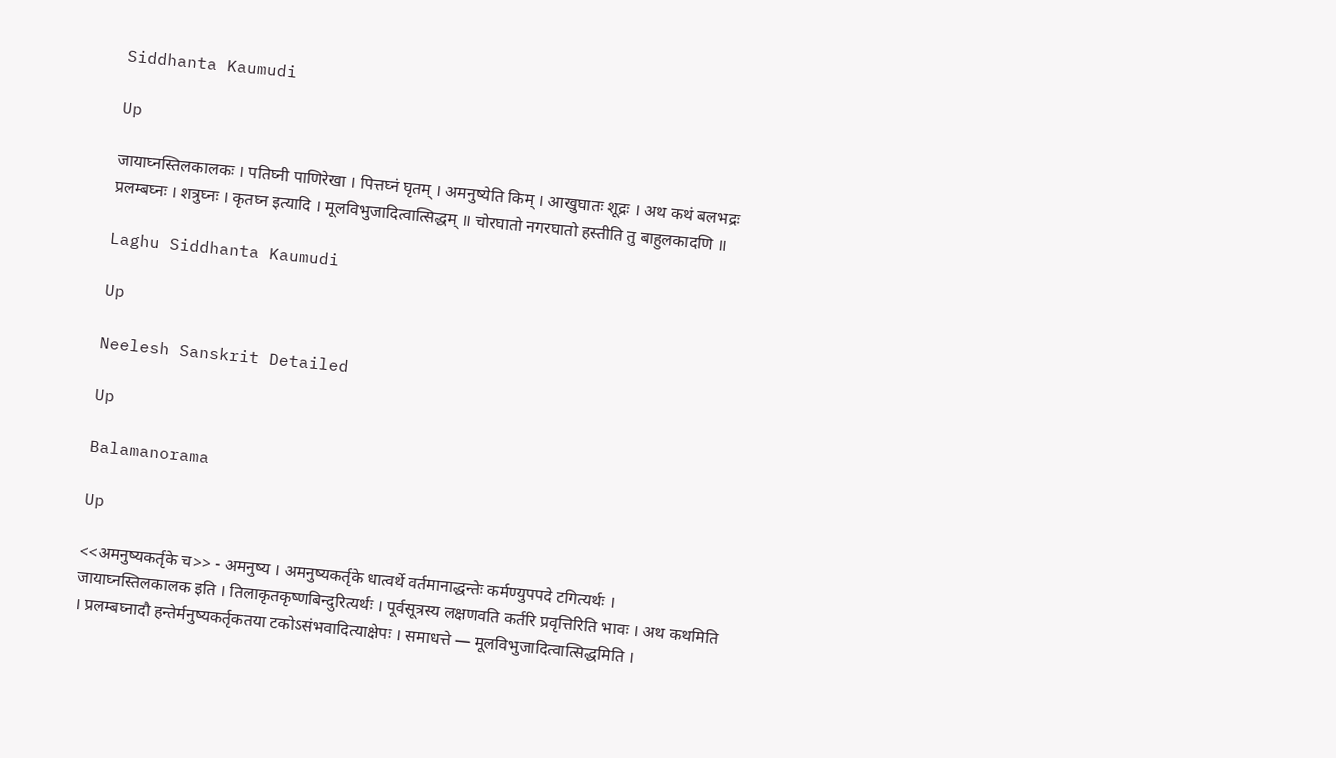Siddhanta Kaumudi

Up

जायाघ्नस्तिलकालकः । पतिघ्नी पाणिरेखा । पित्तघ्नं घृतम् । अमनुष्येति किम् । आखुघातः शूद्रः । अथ कथं बलभद्रः प्रलम्बघ्नः । शत्रुघ्नः । कृतघ्न इत्यादि । मूलविभुजादित्वात्सिद्धम् ॥ चोरघातो नगरघातो हस्तीति तु बाहुलकादणि ॥

Laghu Siddhanta Kaumudi

Up

Neelesh Sanskrit Detailed

Up

Balamanorama

Up

<<अमनुष्यकर्तृके च>> - अमनुष्य । अमनुष्यकर्तृके धात्वर्थे वर्तमानाद्धन्तेः कर्मण्युपपदे टगित्यर्थः । जायाघ्नस्तिलकालक इति । तिलाकृतकृष्णबिन्दुरित्यर्थः । पूर्वसूत्रस्य लक्षणवति कर्तरि प्रवृत्तिरिति भावः । अथ कथमिति । प्रलम्बघ्नादौ हन्तेर्मनुष्यकर्तृकतया टकोऽसंभवादित्याक्षेपः । समाधत्ते — मूलविभुजादित्वात्सिद्धमिति ।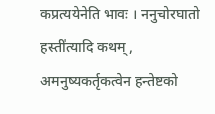कप्रत्ययेनेति भावः । ननुचोरघातो हस्ती॑त्यादि कथम्, अमनुष्यकर्तृकत्वेन हन्तेष्टको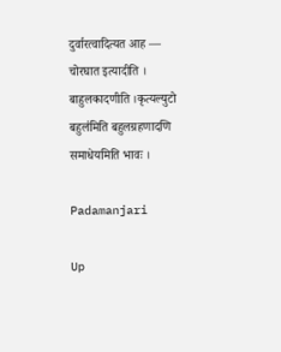दुर्वारत्वादित्यत आह — चोरघात इत्यादीति । बाहुलकादणीति ।कृत्यल्युटो बहुल॑मिति बहुलग्रहणादणि समाधेयमिति भावः ।

Padamanjari

Up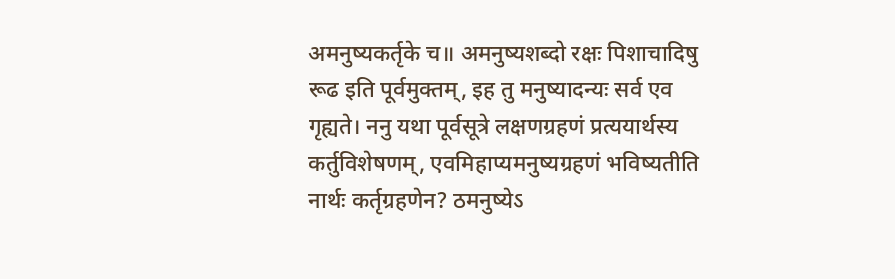अमनुष्यकर्तृके च॥ अमनुष्यशब्दो रक्षः पिशाचादिषु रूढ इति पूर्वमुक्तम्, इह तु मनुष्यादन्यः सर्व एव गृह्यते। ननु यथा पूर्वसूत्रे लक्षणग्रहणं प्रत्ययार्थस्य कर्तुविशेषणम्, एवमिहाप्यमनुष्यग्रहणं भविष्यतीति नार्थः कर्तृग्रहणेन? ठमनुष्येऽ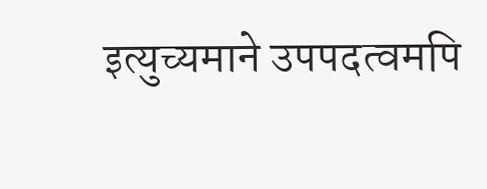इत्युच्यमाने उपपदत्वमपि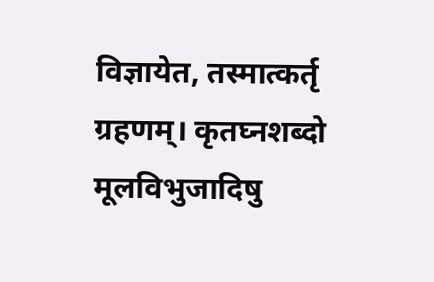विज्ञायेत, तस्मात्कर्तृ ग्रहणम्। कृतघ्नशब्दो मूलविभुजादिषु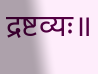द्रष्टव्यः॥